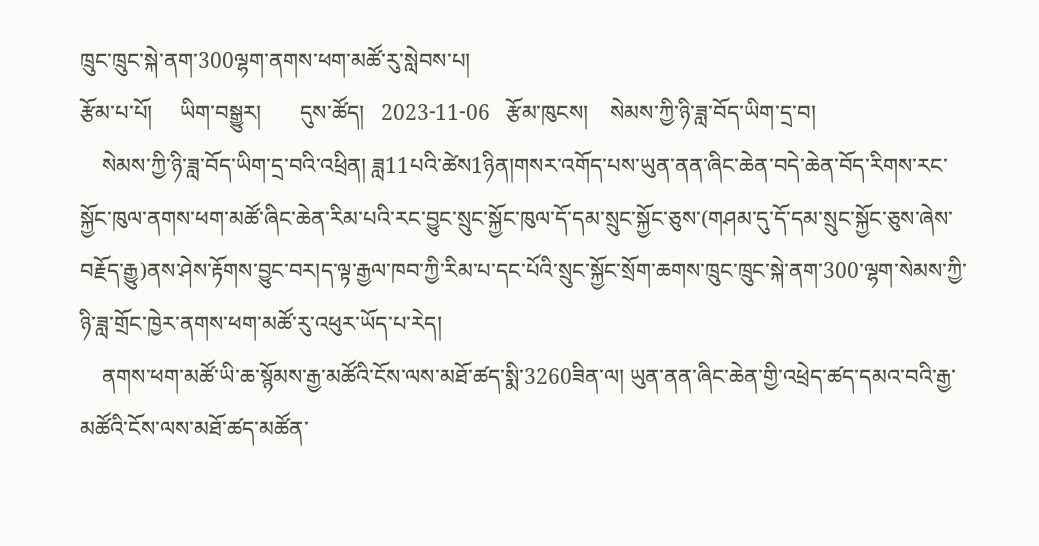ཁྲུང་ཁྲུང་སྐེ་ནག་300ལྷག་ནགས་ཕག་མཚོ་རུ་སླེབས་པ།
རྩོམ་པ་པོ།     ཡིག་བསྒྱུར།       དུས་ཚོད།   2023-11-06   རྩོམ་ཁུངས།    སེམས་ཀྱི་ཉི་ཟླ་བོད་ཡིག་དྲ་བ།
    སེམས་ཀྱི་ཉི་ཟླ་བོད་ཡིག་དྲ་བའི་འཕྲིན། ཟླ11པའི་ཚེས1ཉིན།གསར་འགོད་པས་ཡུན་ནན་ཞིང་ཆེན་བདེ་ཆེན་བོད་རིགས་རང་སྐྱོང་ཁུལ་ནགས་ཕག་མཚོ་ཞིང་ཆེན་རིམ་པའི་རང་བྱུང་སྲུང་སྐྱོང་ཁུལ་དོ་དམ་སྲུང་སྐྱོང་ཅུས་(གཤམ་དུ་དོ་དམ་སྲུང་སྐྱོང་ཅུས་ཞེས་བརྗོད་རྒྱུ)ནས་ཤེས་རྟོགས་བྱུང་བར།ད་ལྟ་རྒྱལ་ཁབ་ཀྱི་རིམ་པ་དང་པོའི་སྲུང་སྐྱོང་སྲོག་ཆགས་ཁྲུང་ཁྲུང་སྐེ་ནག་300་ལྷག་སེམས་ཀྱི་ཉི་ཟླ་གྲོང་ཁྱེར་ནགས་ཕག་མཚོ་རུ་འཕུར་ཡོད་པ་རེད།
    ནགས་ཕག་མཚོ་ཡི་ཆ་སྙོམས་རྒྱ་མཚོའི་ངོས་ལས་མཐོ་ཚད་སྨི་3260ཟིན་ལ། ཡུན་ནན་ཞིང་ཆེན་གྱི་འཕྲེད་ཚད་དམའ་བའི་རྒྱ་མཚོའི་ངོས་ལས་མཐོ་ཚད་མཚོན་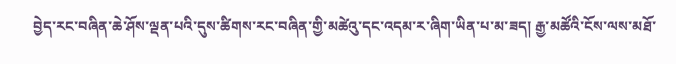བྱེད་རང་བཞིན་ཆེ་ཤོས་ལྡན་པའི་དུས་ཚིགས་རང་བཞིན་གྱི་མཚེའུ་དང་འདམ་ར་ཞིག་ཡིན་པ་མ་ཟད། རྒྱ་མཚོའི་ངོས་ལས་མཐོ་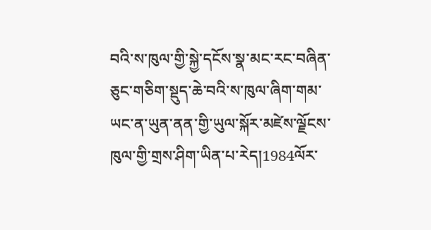བའི་ས་ཁུལ་གྱི་སྐྱེ་དངོས་སྣ་མང་རང་བཞིན་ཅུང་གཅིག་སྡུད་ཆེ་བའི་ས་ཁུལ་ཞིག་གམ་ཡང་ན་ཡུན་ནན་གྱི་ཡུལ་སྐོར་མཛེས་ལྗོངས་ཁུལ་གྱི་གྲས་ཤིག་ཡིན་པ་རེད།1984ལོར་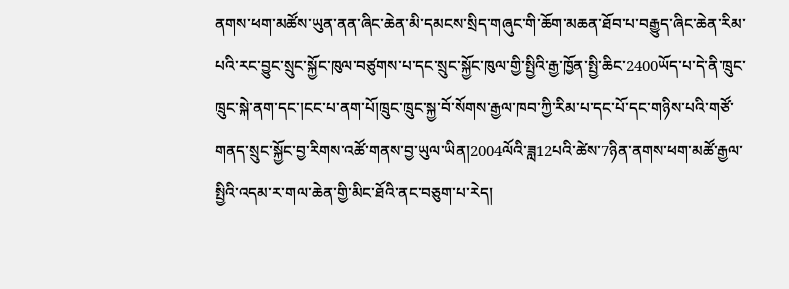ནགས་ཕག་མཚོས་ཡུན་ནན་ཞིང་ཆེན་མི་དམངས་སྲིད་གཞུང་གི་ཆོག་མཆན་ཐོབ་པ་བརྒྱུད་ཞིང་ཆེན་རིམ་པའི་རང་བྱུང་སྲུང་སྐྱོང་ཁུལ་བཙུགས་པ་དང་སྲུང་སྐྱོང་ཁུལ་གྱི་སྤྱིའི་རྒྱ་ཁྱོན་སྤྱི་ཆིང་2400ཡོད་པ་དེ་ནི་ཁྲུང་ཁྲུང་སྐེ་ནག་དང་།ངང་པ་ནག་པོ།ཁྲུང་ཁྲུང་སྐྱ་བོ་སོགས་རྒྱལ་ཁབ་ཀྱི་རིམ་པ་དང་པོ་དང་གཉིས་པའི་གཙོ་གནད་སྲུང་སྐྱོང་བྱ་རིགས་འཚོ་གནས་བྱ་ཡུལ་ཡིན།2004ལོའི་ཟླ12པའི་ཚེས་7ཉིན་ནགས་ཕག་མཚོ་རྒྱལ་སྤྱིའི་འདམ་ར་གལ་ཆེན་གྱི་མིང་ཐོའི་ནང་བཅུག་པ་རེད།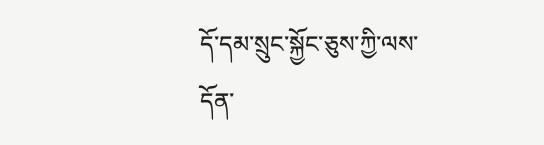དོ་དམ་སྲུང་སྐྱོང་ཅུས་ཀྱི་ལས་དོན་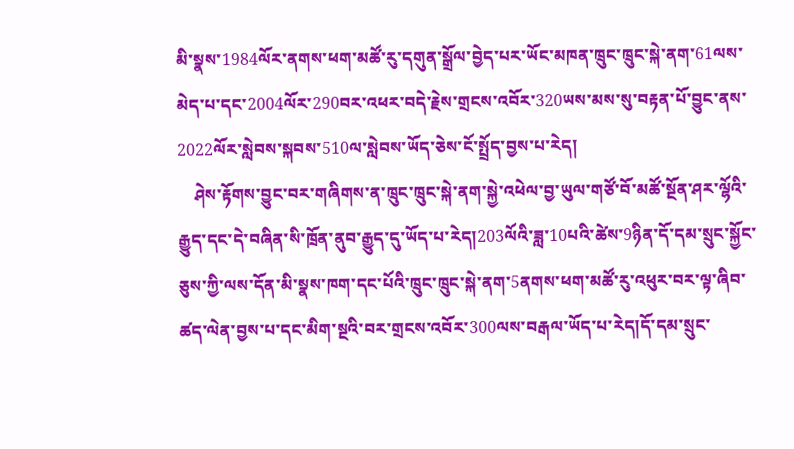མི་སྣས་1984ལོར་ནགས་ཕག་མཚོ་རུ་དགུན་སྒྲོལ་བྱེད་པར་ཡོང་མཁན་ཁྲུང་ཁྲུང་སྐེ་ནག་61ལས་མེད་པ་དང་2004ལོར་290བར་འཕར་བདེ་རྗེས་གྲངས་འབོར་320ཡས་མས་སུ་བརྟན་པོ་བྱུང་ནས་2022ལོར་སླེབས་སྐབས་510ལ་སླེབས་ཡོད་ཅེས་ངོ་སྤྲོད་བྱས་པ་རེད།
    ཤེས་རྟོགས་བྱུང་བར་གཞིགས་ན་ཁྲུང་ཁྲུང་སྐེ་ནག་སྐྱེ་འཕེལ་བྱ་ཡུལ་གཙོ་བོ་མཚོ་སྔོན་ཤར་ལྷོའི་རྒྱུད་དང་དེ་བཞིན་སི་ཁྲོན་ནུབ་རྒྱུད་དུ་ཡོད་པ་རེད།203ལོའི་ཟླ་10པའི་ཚེས་9ཉིན་དོ་དམ་སྲུང་སྐྱོང་ཅུས་ཀྱི་ལས་དོན་མི་སྣས་ཁག་དང་པོའི་ཁྲུང་ཁྲུང་སྐེ་ནག་5ནགས་ཕག་མཚོ་རུ་འཕུར་བར་ལྟ་ཞིབ་ཚད་ལེན་བྱས་པ་དང་མིག་སྔའི་བར་གྲངས་འབོར་300ལས་བརྒལ་ཡོད་པ་རེད།དོ་དམ་སྲུང་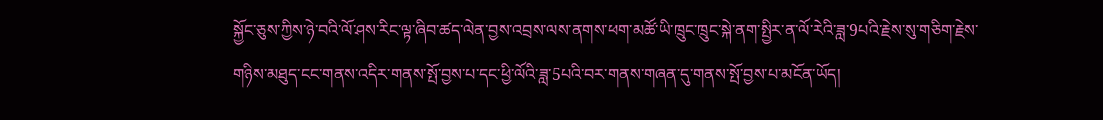སྐྱོང་ཅུས་ཀྱིས་ཉེ་བའི་ལོ་ཤས་རིང་ལྟ་ཞིབ་ཚད་ལེན་བྱས་འབྲས་ལས་ནགས་ཕག་མཚོ་ཡི་ཁྲུང་ཁྲུང་སྐེ་ནག་སྤྱིར་ན་ལོ་རེའི་ཟླ་9པའི་རྗེས་སུ་གཅིག་རྗེས་གཉིས་མཐུད་ངང་གནས་འདིར་གནས་སྤོ་བྱས་པ་དང་ཕྱི་ལོའི་ཟླ་5པའི་བར་གནས་གཞན་དུ་གནས་སྤོ་བྱས་པ་མངོན་ཡོད།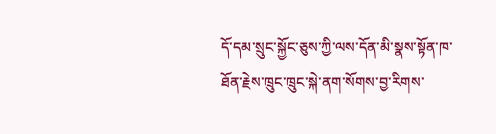དོ་དམ་སྲུང་སྐྱོང་ཅུས་ཀྱི་ལས་དོན་མི་སྣས་སྟོན་ཁ་ཐོན་རྗེས་ཁྲུང་ཁྲུང་སྐེ་ནག་སོགས་བྱ་རིགས་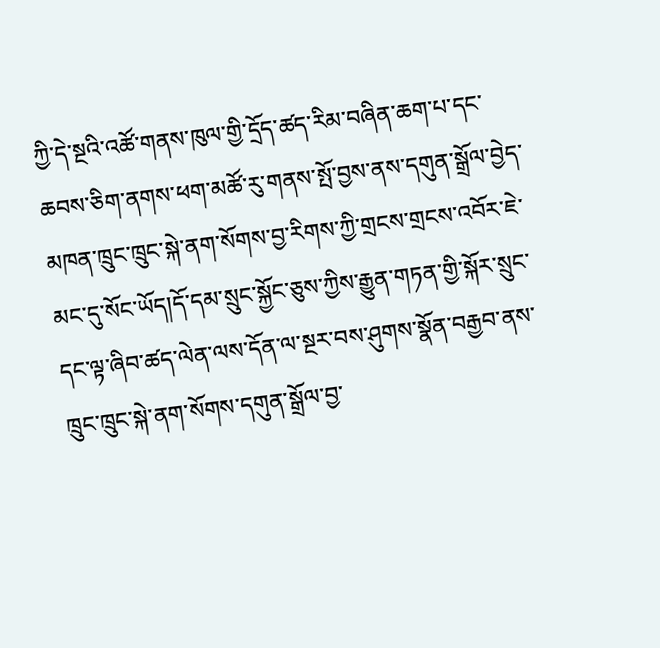ཀྱི་དེ་སྔའི་འཚོ་གནས་ཁུལ་གྱི་དྲོད་ཚད་རིམ་བཞིན་ཆག་པ་དང་ཆབས་ཅིག་ནགས་ཕག་མཚོ་རུ་གནས་སྤོ་བྱས་ནས་དགུན་སྒྲོལ་བྱེད་མཁན་ཁྲུང་ཁྲུང་སྐེ་ནག་སོགས་བྱ་རིགས་ཀྱི་གྲངས་གྲངས་འབོར་ཇེ་མང་དུ་སོང་ཡོད།དོ་དམ་སྲུང་སྐྱོང་ཅུས་ཀྱིས་རྒྱུན་གཏན་གྱི་སྐོར་སྲུང་དང་ལྟ་ཞིབ་ཚད་ལེན་ལས་དོན་ལ་སྔར་བས་ཤུགས་སྣོན་བརྒྱབ་ནས་ཁྲུང་ཁྲུང་སྐེ་ནག་སོགས་དགུན་སྒྲོལ་བྱ་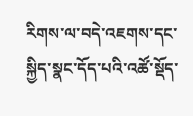རིགས་ལ་བདེ་འཇགས་དང་སྐྱིད་སྣང་དོད་པའི་འཚོ་སྡོད་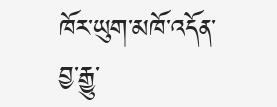ཁོར་ཡུག་མཁོ་འདོན་བྱ་རྒྱུ་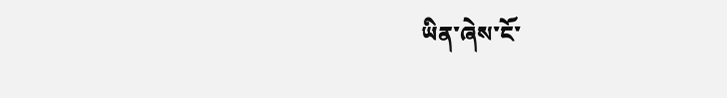ཡིན་ཞེས་ངོ་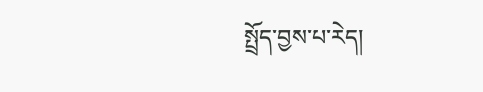སྤྲོད་བྱས་པ་རེད།